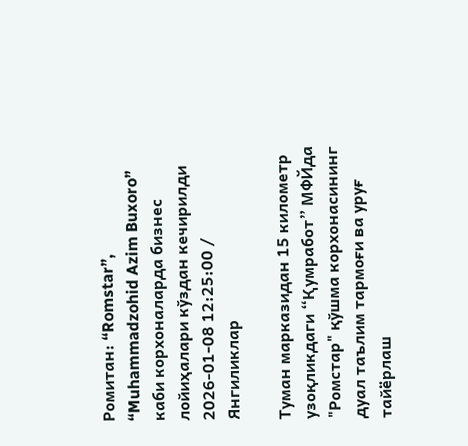Ромитан: “Romstar”, “Muhammadzohid Azim Buxoro” каби корхоналарда бизнес лойиҳалари кўздан кечирилди
2026-01-08 12:25:00 / Янгиликлар

Туман марказидан 15 километр узоқликдаги “Қумработ” МФЙда "Ромстар" қўшма корхонасининг дуал таълим тармоғи ва уруғ тайёрлаш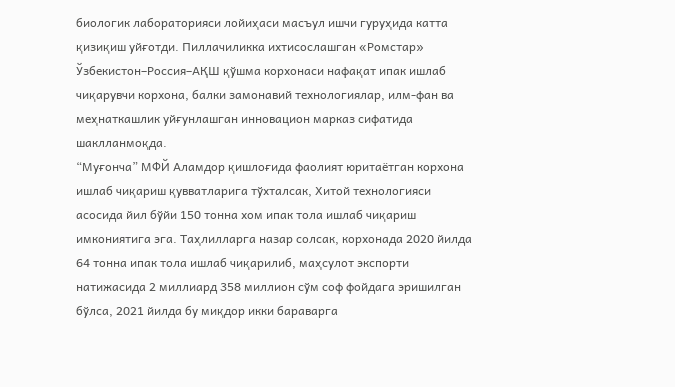биологик лабораторияси лойиҳаси масъул ишчи гуруҳида катта қизиқиш уйғотди. Пиллачиликка ихтисослашган «Ромстар» Ўзбекистон–Россия–АҚШ қўшма корхонаси нафақат ипак ишлаб чиқарувчи корхона, балки замонавий технологиялар, илм-фан ва меҳнаткашлик уйғунлашган инновацион марказ сифатида шаклланмоқда.
“Муғонча” МФЙ Аламдор қишлоғида фаолият юритаётган корхона ишлаб чиқариш қувватларига тўхталсак, Хитой технологияси асосида йил бўйи 150 тонна хом ипак тола ишлаб чиқариш имкониятига эга. Таҳлилларга назар солсак, корхонада 2020 йилда 64 тонна ипак тола ишлаб чиқарилиб, маҳсулот экспорти натижасида 2 миллиард 358 миллион сўм соф фойдага эришилган бўлса, 2021 йилда бу миқдор икки бараварга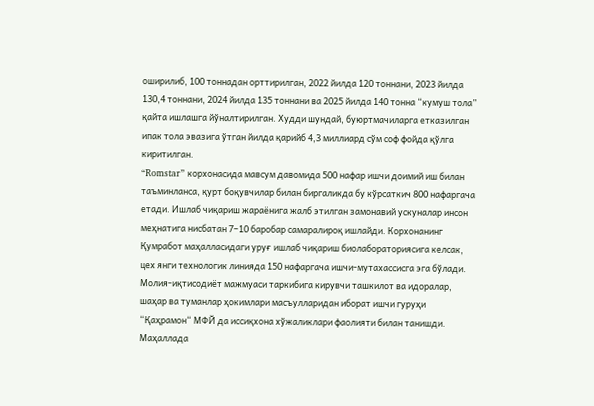оширилиб, 100 тоннадан орттирилган, 2022 йилда 120 тоннани, 2023 йилда 130,4 тоннани, 2024 йилда 135 тоннани ва 2025 йилда 140 тонна “кумуш тола” қайта ишлашга йўналтирилган. Худди шундай, буюртмачиларга етказилган ипак тола эвазига ўтган йилда қарийб 4,3 миллиард сўм соф фойда қўлга киритилган.
“Romstar” корхонасида мавсум давомида 500 нафар ишчи доимий иш билан таъминланса, қурт боқувчилар билан биргаликда бу кўрсаткич 800 нафаргача етади. Ишлаб чиқариш жараёнига жалб этилган замонавий ускуналар инсон меҳнатига нисбатан 7–10 баробар самаралироқ ишлайди. Корхонанинг Қумработ маҳалласидаги уруғ ишлаб чиқариш биолабораториясига келсак, цех янги технологик линияда 150 нафаргача ишчи-мутахассисга эга бўлади.
Молия-иқтисодиёт мажмуаси таркибига кирувчи ташкилот ва идоралар, шаҳар ва туманлар ҳокимлари масъулларидан иборат ишчи гуруҳи “Қаҳрамон“ МФЙ да иссиқхона хўжаликлари фаолияти билан танишди. Маҳаллада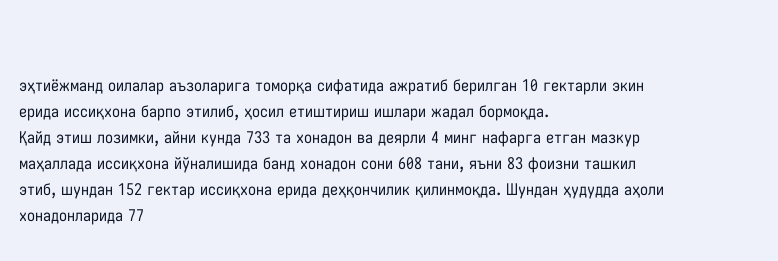эҳтиёжманд оилалар аъзоларига томорқа сифатида ажратиб берилган 10 гектарли экин ерида иссиқхона барпо этилиб, ҳосил етиштириш ишлари жадал бормоқда.
Қайд этиш лозимки, айни кунда 733 та хонадон ва деярли 4 минг нафарга етган мазкур маҳаллада иссиқхона йўналишида банд хонадон сони 608 тани, яъни 83 фоизни ташкил этиб, шундан 152 гектар иссиқхона ерида деҳқончилик қилинмоқда. Шундан ҳудудда аҳоли хонадонларида 77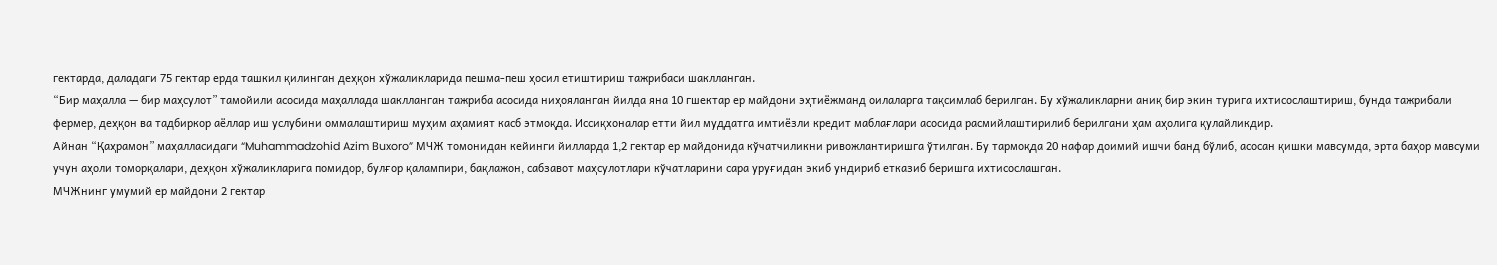гектарда, даладаги 75 гектар ерда ташкил қилинган деҳқон хўжаликларида пешма-пеш ҳосил етиштириш тажрибаси шаклланган.
“Бир маҳалла — бир маҳсулот” тамойили асосида маҳаллада шаклланган тажриба асосида ниҳояланган йилда яна 10 гшектар ер майдони эҳтиёжманд оилаларга тақсимлаб берилган. Бу хўжаликларни аниқ бир экин турига ихтисослаштириш, бунда тажрибали фермер, деҳқон ва тадбиркор аёллар иш услубини оммалаштириш муҳим аҳамият касб этмоқда. Иссиқхоналар етти йил муддатга имтиёзли кредит маблағлари асосида расмийлаштирилиб берилгани ҳам аҳолига қулайликдир.
Айнан “Қаҳрамон” маҳалласидаги “Muhammadzohid Azim Buxoro” МЧЖ томонидан кейинги йилларда 1,2 гектар ер майдонида кўчатчиликни ривожлантиришга ўтилган. Бу тармоқда 20 нафар доимий ишчи банд бўлиб, асосан қишки мавсумда, эрта баҳор мавсуми учун аҳоли томорқалари, деҳқон хўжаликларига помидор, булғор қалампири, бақлажон, сабзавот маҳсулотлари кўчатларини сара уруғидан экиб ундириб етказиб беришга ихтисослашган.
МЧЖнинг умумий ер майдони 2 гектар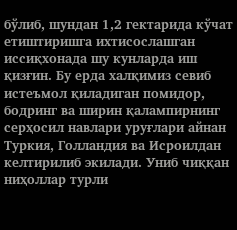бўлиб, шундан 1,2 гектарида кўчат етиштиришга ихтисослашган иссиқхонада шу кунларда иш қизғин. Бу ерда халқимиз севиб истеъмол қиладиган помидор, бодринг ва ширин қалампирнинг серҳосил навлари уруғлари айнан Туркия, Голландия ва Исроилдан келтирилиб экилади. Униб чиққан ниҳоллар турли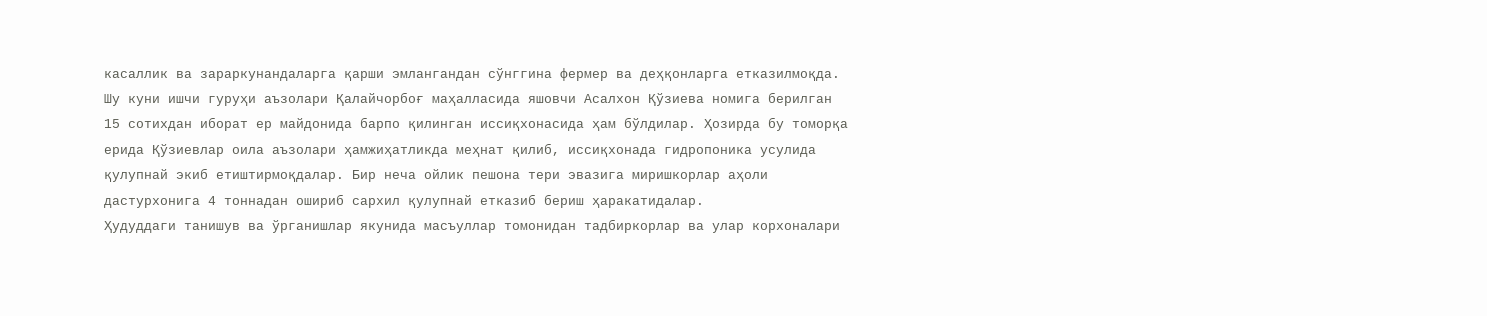касаллик ва зараркунандаларга қарши эмлангандан сўнггина фермер ва деҳқонларга етказилмоқда.
Шу куни ишчи гуруҳи аъзолари Қалайчорбоғ маҳалласида яшовчи Асалхон Қўзиева номига берилган 15 сотихдан иборат ер майдонида барпо қилинган иссиқхонасида ҳам бўлдилар. Ҳозирда бу томорқа ерида Қўзиевлар оила аъзолари ҳамжиҳатликда меҳнат қилиб, иссиқхонада гидропоника усулида қулупнай экиб етиштирмоқдалар. Бир неча ойлик пешона тери эвазига миришкорлар аҳоли дастурхонига 4 тоннадан ошириб сархил қулупнай етказиб бериш ҳаракатидалар.
Ҳудуддаги танишув ва ўрганишлар якунида масъуллар томонидан тадбиркорлар ва улар корхоналари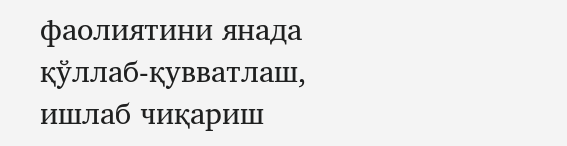фаолиятини янада қўллаб-қувватлаш, ишлаб чиқариш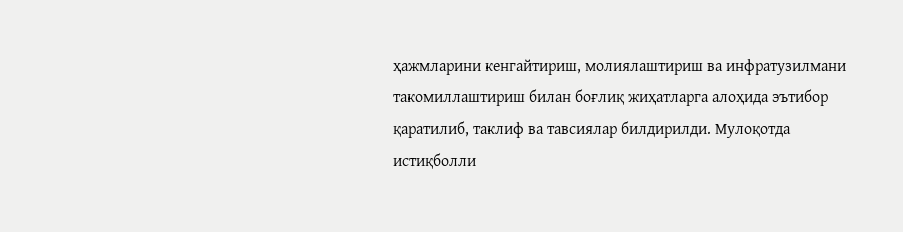ҳажмларини кенгайтириш, молиялаштириш ва инфратузилмани такомиллаштириш билан боғлиқ жиҳатларга алоҳида эътибор қаратилиб, таклиф ва тавсиялар билдирилди. Мулоқотда истиқболли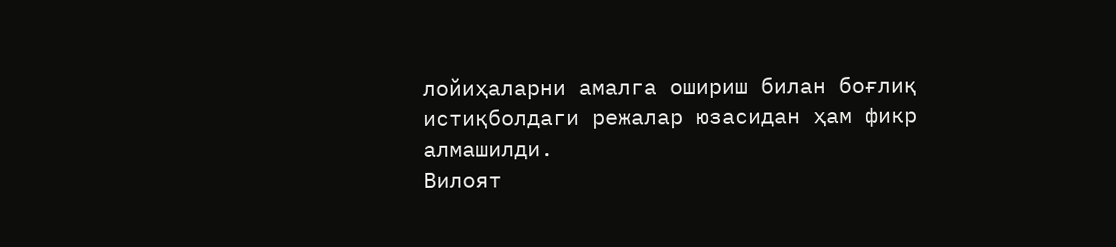лойиҳаларни амалга ошириш билан боғлиқ истиқболдаги режалар юзасидан ҳам фикр алмашилди.
Вилоят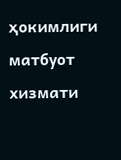ҳокимлиги матбуот хизмати